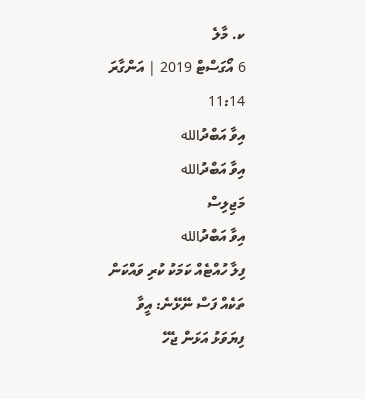ކ. މާލެ
6 އޯގަސްޓް 2019 | އަންގާރަ 11:14
އިވާ އަބްދުالله
އިވާ އަބްދުالله
މަޖިލިސް
އިވާ އަބްދުالله
ފިލާ ހުއްޓެއް ކަމަކު ކުރި ވައްކަން ތަކެއް ފަސް ނޭޅޭނެ: އީވާ
ފިޔަވަޅު އަޅަން ޖެހޭ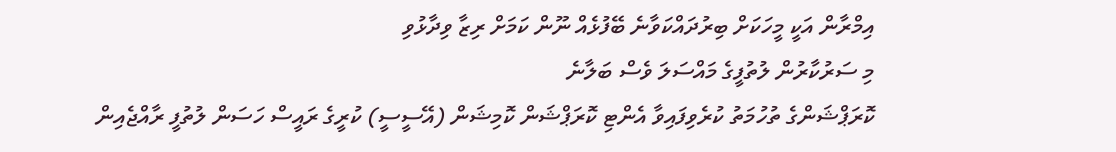އިމްރާން އަކީ މީހަކަށް ބިރުދައްކަވާނެ ބޭފުޅެއް ނޫން ކަމަށް ރިޒާ ވިދާޅުވި
މި ސަރުކާރުން ލުތުފީގެ މައްސަލަ ވެސް ބަލާނެ
ކޮރަޕްޝަންގެ ތުހުމަތު ކުރެވިފައިވާ އެންޓި ކޮރަޕްޝަން ކޮމިޝަން (އޭސީސީ) ކުރީގެ ރައީސް ހަސަން ލުތުފީ ރާއްޖެއިން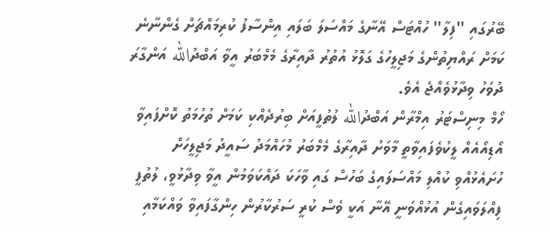ބޭރުގައި ''ފިލާ'' ހުއްޓަސް އޭނާގެ މައްސަލަ ބަލައި އިންސާފު ކުރިމައްޗަށް ގެންނާނެ ކަމަށް ރައްޔިތުންގެ މަޖިލީހުގެ ގަލޮޅު އުތުރު ދާއިރާގެ މެމްބަރު އީވާ އަބްދުالله އަންގާރަ ދުވަހު ވިދާޅުވެއްޖެ އެވެ.
ހޯމް މިނިސްޓަރު އިމްރާން އަބްދުالله ލުތުފީއަށް ބިރުދެއްކި ކަމަށް ތުހުމަތު ކޮށްފައިވާ އޯޑިއޯއެއް ލީކުވެފައިވާތީ މާވަށު ދާއިރާގެ މެމްބަރު މުހައްމަދު ސައީދު މަޖިލީހަށް ހުށައެޅުއްވި ކުއްލި މައްސަލައިގެ ބަހުސް ގައި ވާހަކަ ދައްކަވަމުން އީވާ ވިދާޅުވީ، ލުތުފީ ފިއްލަވައިގެން އުޅުއްވަނީ އޭނާ އަކީ ވެސް ކުރީ ސަރުކާރުން ހިންގާފައިވާ ވައްކަމާއި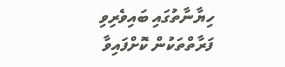ހިޔާނާތުގައި ބައިވެރިވި ފަރާތްތަކުން ކޮށްފައިވާ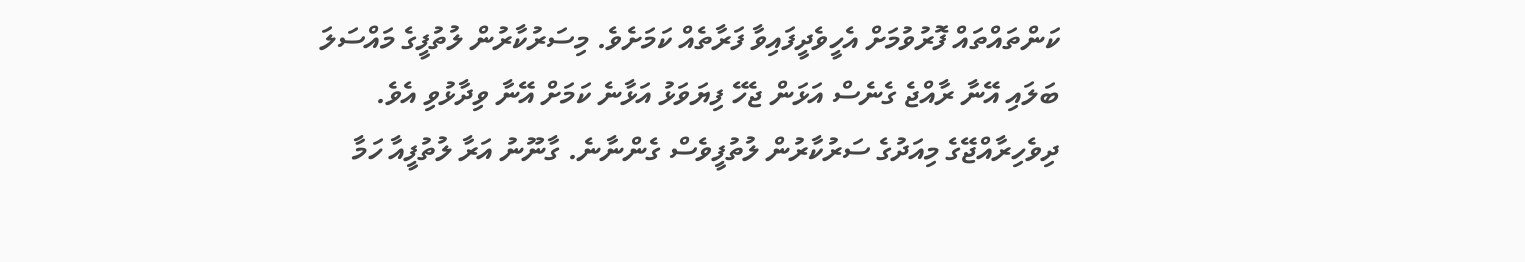ކަންތައްތައް ފޮރުވުމަށް އެހީވެދީފައިވާ ފަރާތެއް ކަމަށެވެ. މިސަރުކާރުން ލުތުފީގެ މައްސަލަ ބަލައި އޭނާ ރާއްޖެ ގެނެސް އަޅަން ޖެހޭ ފިޔަވަޅު އަޅާނެ ކަމަށް އޭނާ ވިދާޅުވި އެވެ.
ދިވެހިރާއްޖޭގެ މިއަދުގެ ސަރުކާރުން ލުތުފީވެސް ގެންނާނެ. ގާނޫނު އަރާ ލުތުފީއާ ހަމާ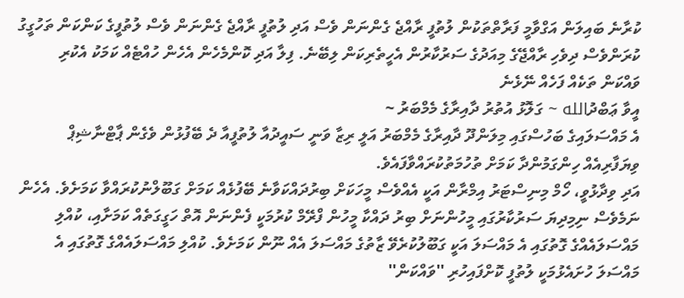ކުރާނެ ބައިލަން އަގްވާމީ ފަރާތްތަކުން ލުތުފީ ރާއްޖެ ގެންނަން ވެސް އަދި ލުތުފީ ރާއްޖެ ގެންނަން ވެސް ލުތުފީގެ ކަންކަން ތަހުގީގު ކުރަންވެސް ދިވެހި ރާއްޖޭގެ މިއަދުގެ ސަރުކާރުން އެހީތެރިކަން ލިބޭނެ. ފިލާ އަދި ކޮންމެހެން އެހެން ހުއްޓެއް ކަމަކު އެކުރި ވައްކަން ތަކެއް ފަހެއް ނޭޅެނެ
އީވާ ޢަބްދުالله ~ ގަލޮޅު އުތުރު ދާއިރާގެ މެމްބަރު ~
އެ މައްސަލައިގެ ބަހުސްގައި މިލަންދޫ ދާއިރާގެ މެމްބަރު އަލީ ރިޒާ ވަނީ ސައީދުއާ ލުތުފީއާ ދެ ބޭފުޅުން ވެގެން ޕާޓްނާޝިޕް ވިޔަފާރިއެއް ހިންގަމުންދާ ކަމަށް ތުހުމަތުކުރައްވާފައެވެ.
އަދި ވިދާޅުވީ، ހޯމް މިނިސްޓަރު އިމްރާން އަކީ އެއްވެސް މީހަކަށް ބިރުދައްކަވާނެ ބޭފުޅެއް ކަމަށް ގަބޫލްނުކުރައްވާ ކަމަށެވެ. އެހެން ނަމެވެސް ނިމިދިޔަ ސަރުކާރުގައި މީހުންނަށް ބިރު ދައްކާ މީހުން ފްރޭމް ކުރުމަކީ ފެންނަން އޮތް ހަގީގަތެއް ކަމަށާއި، ކުއްލި މައްސަލައެއްގެ ގޮތުގައި އެ މައްސަލަ އަކީ ގަބޫލުކުރެވޭ ޒާތުގެ މައްސަލަ އެއް ނޫން ކަމަށެވެ. ކުއްލި މައްސަލައެއްގެ ގޮތުގައި އެ މައްސަލަ ހުށައެޅުމަކީ ލުތުފީ ކޮށްފައިހުރި ''ވައްކަން''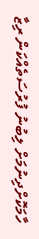ހާމަކޮށްދިނުމަށް ލިބުނު ފުރުސަތެއްކަން ރިޒާ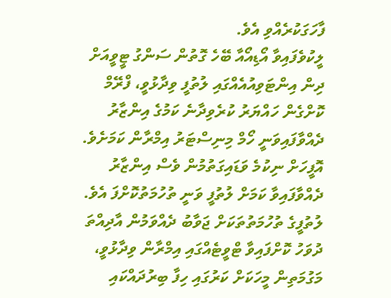ފާހަގަކުރެއްވި އެވެ.
ލީކުވެފައިވާ އޯޑިއޯއާ ބޭހެ ގޮތުން ސަންގު ޓީވީއަށް ދިން އިންޓަވިއުއެއްގައި ލުތުފީ ވިދާޅުވީ، ފްރޭމް ކޮށްގެން ހައްޔަރު ކުރެވިދާނެ ކަމުގެ އިންޒާރު ދެއްވާފައިވަނީ ހޯމް މިނިސްޓަރު އިމްރާން ކަމަށެވެ. އޮފީހަށް ނިކުމެ ވަޑައިގަތުމުން ވެސް އިންޒާރު ދެއްވާފައިވާ ކަމަށް ލުތުފީ ވަނީ ތުހުމަތުކޮށްފަ އެވެ.
ލުތުފީގެ ތުހުމަތުތަކަށް ޖަވާބު ދެއްވަމުން އާދިއްތަ ދުވަހު ކޮށްފައިވާ ޓްވީޓެއްގައި އިމްރާން ވިދާޅުވީ، މަގުމަތިން މީހަކަށް ކަރުގައި ހިފާ ބިރުދައްކައި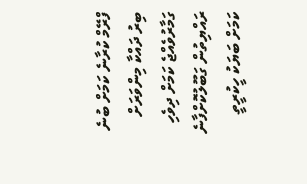ފްރޭމް ކުރާނެ ކަމަށް ބުނެ ބިރު ދައްކާ މިންވަރަށް ގަމާރުވެއްޖެ ކަމަށް ދިވެހި ރައްޔިތުން ގަބޫލުކޮށްފާނެ ކަމަށް ބަޔަކު ހީކުރީތީ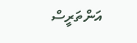އަންތަރީސް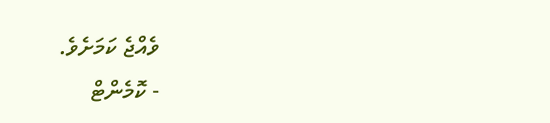ވެއްޖެ ކަމަށެވެ.
- ކޮމެންޓް